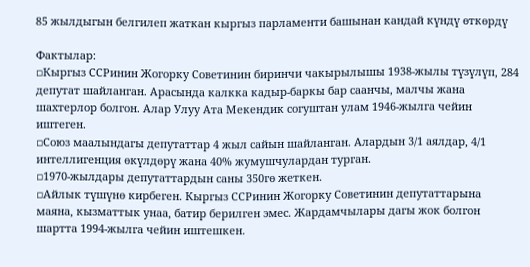85 жылдыгын белгилеп жаткан кыргыз парламенти башынан кандай күндү өткөрдү

Фактылар:
▫Кыргыз ССРинин Жогорку Советинин биринчи чакырылышы 1938-жылы түзүлүп, 284 депутат шайланган. Арасында калкка кадыр-баркы бар саанчы, малчы жана шахтерлор болгон. Алар Улуу Ата Мекендик согуштан улам 1946-жылга чейин иштеген.
▫Союз маалындагы депутаттар 4 жыл сайын шайланган. Алардын 3/1 аялдар, 4/1 интеллигенция өкүлдөрү жана 40% жумушчулардан турган.
▫1970-жылдары депутаттардын саны 350гө жеткен.
▫Айлык түшүнө кирбеген. Кыргыз ССРинин Жогорку Советинин депутаттарына маяна, кызматтык унаа, батир берилген эмес. Жардамчылары дагы жок болгон шартта 1994-жылга чейин иштешкен.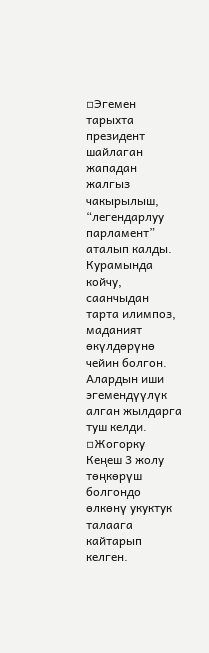▫Эгемен тарыхта президент шайлаган жападан жалгыз чакырылыш, “легендарлуу парламент” аталып калды. Курамында койчу, саанчыдан тарта илимпоз, маданият өкүлдөрүнө чейин болгон. Алардын иши эгемендүүлүк алган жылдарга туш келди.
▫Жогорку Кеңеш 3 жолу төңкөрүш болгондо өлкөнү укуктук талаага кайтарып келген.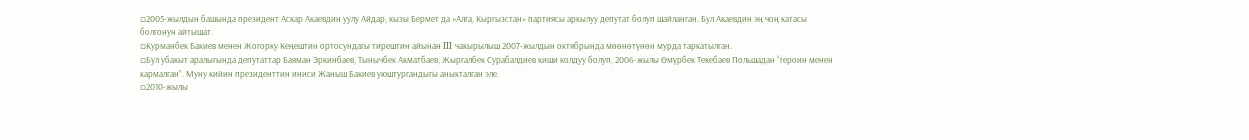▫2005-жылдын башында президент Аскар Акаевдин уулу Айдар, кызы Бермет да «Алга, Кыргызстан» партиясы аркылуу депутат болуп шайланган. Бул Акаевдин эң чоң катасы болгонун айтышат.
▫Курманбек Бакиев менен Жогорку Кеңештин ортосундагы тирештин айынан III чакырылыш 2007-жылдын октябрында мөөнөтүнөн мурда таркатылган.
▫Бул убакыт аралыгында депутаттар Баяман Эркинбаев, Тынычбек Акматбаев, Жыргалбек Сурабалдиев киши колдуу болуп, 2006-жылы Өмүрбек Текебаев Польшадан “героин менен кармалган”. Муну кийин президенттин иниси Жаныш Бакиев уюштургандыгы аныкталган эле.
▫2010-жылы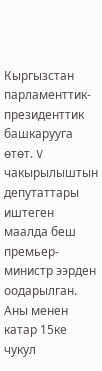Кыргызстан парламенттик-президенттик башкарууга өтөт. V чакырылыштын депутаттары иштеген маалда беш премьер-министр ээрден оодарылган. Аны менен катар 15ке чукул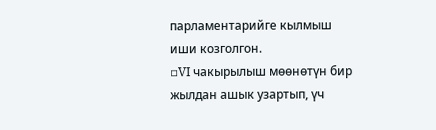парламентарийге кылмыш иши козголгон.
▫VI чакырылыш мөөнөтүн бир жылдан ашык узартып, үч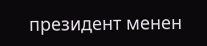президент менен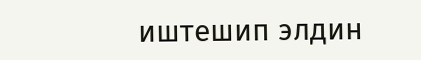иштешип элдин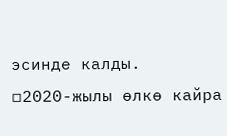эсинде калды.
▫2020-жылы өлкө кайра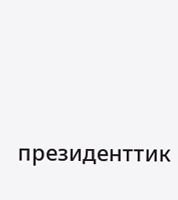президенттик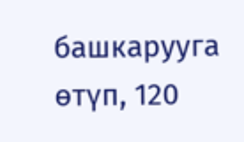башкарууга өтүп, 120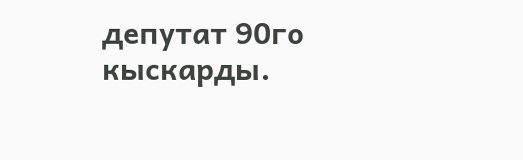депутат 90го кыскарды.